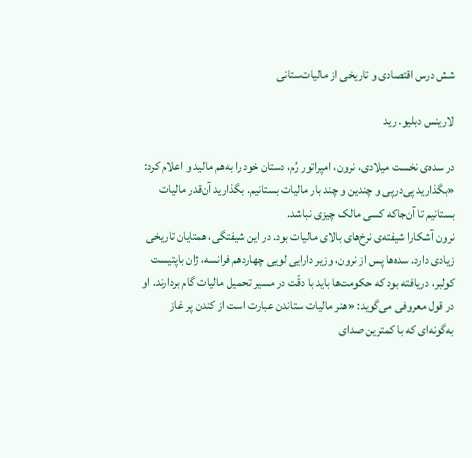شش درس اقتصادی و تاریخی از مالیات‌ستانی

لارینس دبلیو. رید

در سده‌ی نخست میلادی، نرون، امپراتور رُم، دستان خود را به‌هم مالید و اعلام کرد: «بگذارید پی‌درپی و چندین و چند بار مالیات بستانیم. بگذارید آن‌قدر مالیات بستانیم تا آن‌جاکه کسی مالک چیزی نباشد.
نرون آشکارا شیفته‌ی نرخ‌های بالای مالیات بود. در این شیفتگی، همتایان تاریخی زیادی دارد. سده‌ها پس از نرون، وزیر دارایی لویی چهاردهم فرانسه، ژان باپتیست کولبر، دریافته بود که حکومت‌ها باید با دقّت در مسیر تحمیل مالیات گام بردارند. او در قول معروفی می‌گوید: «هنر مالیات ستاندن عبارت است از کندن پر غاز به‌گونه‌ای که با کمترین صدای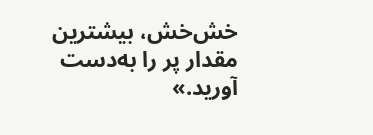خش‌خش، بیشترین مقدار پر را به‌دست آورید.»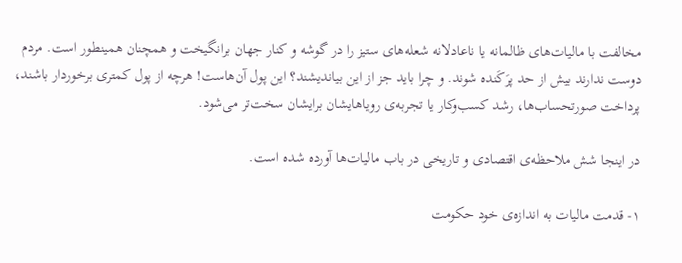مخالفت با مالیات‌های ظالمانه یا ناعادلانه شعله‌های ستیز را در گوشه و کنار جهان برانگیخت و همچنان همینطور است. مردم دوست ندارند بیش از حد پرَکَنده شوند. و چرا باید جز از این بیاندیشند؟ این پول آن‌هاست! هرچه از پول کمتری برخوردار باشند، پرداخت صورتحساب‌ها، رشد کسب‌وکار یا تجربه‌ی رویاهایشان برایشان سخت‌تر می‌شود.

در اینجا شش ملاحظه‌ی اقتصادی و تاریخی در باب مالیات‌ها آورده شده است.

۱- قدمت مالیات به اندازه‌ی خود حکومت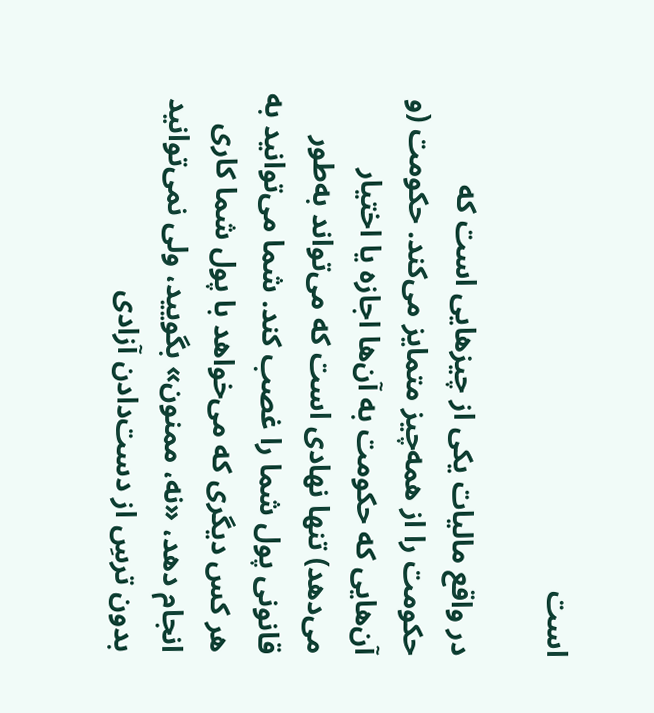است

در واقع مالیات یکی از چیزهایی است که حکومت را از همه‌چیز متمایز می‌کند. حکومت (و آن‌هایی که حکومت به آن‌ها اجازه یا اختیار می‌دهد) تنها نهادی است که می‌تواند به‌طور قانونی پول شما را غصب کند. شما می‌توانید به هر کس دیگری که می‌خواهد با پول شما کاری انجام دهد، «نه، ممنون» بگویید، ولی نمی‌توانید بدون ترسِ از دست‌دادن آزادی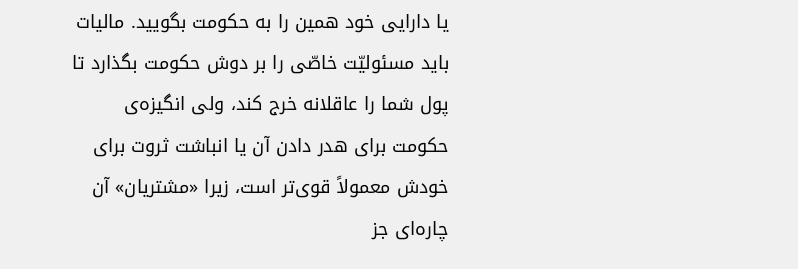یا دارایی خود همین را به حکومت بگویید. مالیات باید مسئولیّت خاصّی را بر دوش حکومت بگذارد تا پول شما را عاقلانه خرج کند، ولی انگیزه‌‌ی حکومت برای هدر دادن آن یا انباشت ثروت برای خودش معمولاً قوی‌تر است، زیرا «مشتریان» آن چاره‌ای جز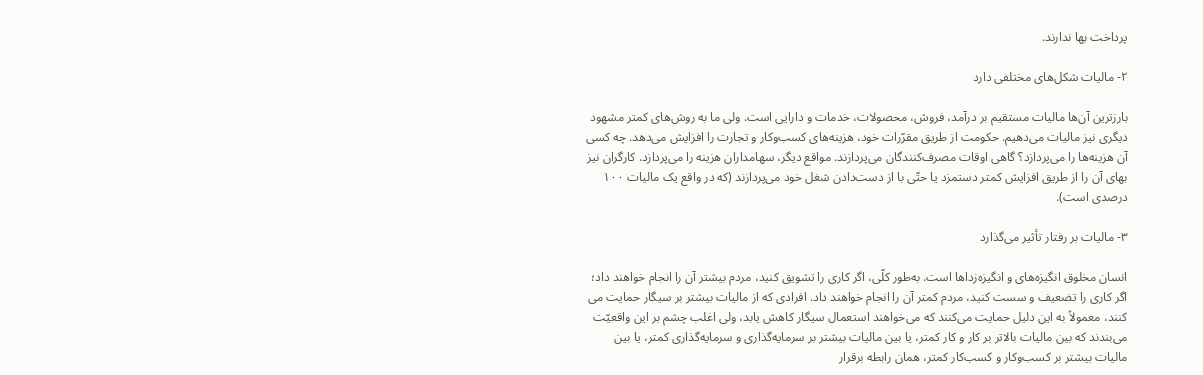پرداخت بها ندارند.

۲- مالیات شکل‌های مختلفی دارد

بارزترین آن‌ها مالیات مستقیم بر درآمد، فروش، محصولات، خدمات و دارایی است. ولی ما به روش‌های کمتر مشهود دیگری نیز مالیات می‌دهیم. حکومت از طریق مقرّرات خود، هزینه‌های کسب‌وکار و تجارت را افزایش می‌دهد. چه کسی آن هزینه‌ها را می‌پردازد؟ گاهی اوقات مصرف‌کنندگان می‌پردازند. مواقع دیگر، سهامداران هزینه را می‌پردازد. کارگران نیز بهای آن را از طریق افزایش کمتر دستمزد یا حتّی با از دست‌دادن شغل خود می‌پردازند (که در واقع یک مالیات ۱۰۰ درصدی است).

۳- مالیات بر رفتار تأثیر می‌گذارد

انسان مخلوق انگیزه‌های و انگیزه‌زداها است. به‌طور کلّی، اگر کاری را تشویق کنید، مردم بیشتر آن را انجام خواهند داد؛ اگر کاری را تضعیف و سست کنید، مردم کمتر آن را انجام خواهند داد. افرادی که از مالیات بیشتر بر سیگار حمایت می کنند، معمولاً به این دلیل حمایت می‌کنند که می‌خواهند استعمال سیگار کاهش یابد، ولی اغلب چشم بر این واقعیّت می‌بندند که بین مالیات بالاتر بر کار و کار کمتر، یا بین مالیات بیشتر بر سرمایه‌گذاری و سرمایه‌گذاری کمتر، یا بین مالیات بیشتر بر کسب‌وکار و کسب‌کار کمتر، همان رابطه برقرار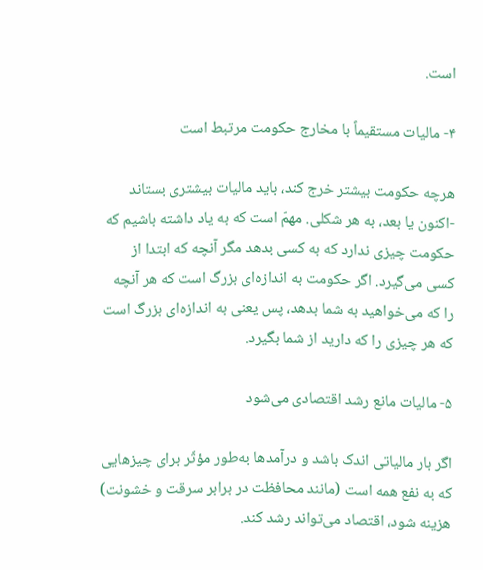است.

۴- مالیات مستقیماً با مخارج حکومت مرتبط است

هرچه حکومت بیشتر خرج کند، باید مالیات بیشتری بستاند -اکنون یا بعد، به هر شکلی. مهمّ است که به یاد داشته باشیم که حکومت چیزی ندارد که به کسی بدهد مگر آنچه که ابتدا از کسی می‌گیرد. اگر حکومت به اندازه‌ای بزرگ است که هر آنچه را که می‌خواهید به شما بدهد، پس یعنی به اندازه‌ای بزرگ است که هر چیزی را که دارید از شما بگیرد.

۵- مالیات مانع رشد اقتصادی می‌شود

اگر بار مالیاتی اندک باشد و درآمدها به‌طور مؤثّر برای چیزهایی که به نفع همه است (مانند محافظت در برابر سرقت و خشونت) هزینه شود، اقتصاد می‌تواند رشد کند.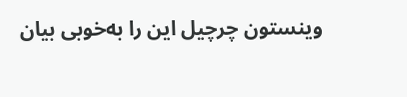وینستون چرچیل این را به‌خوبی بیان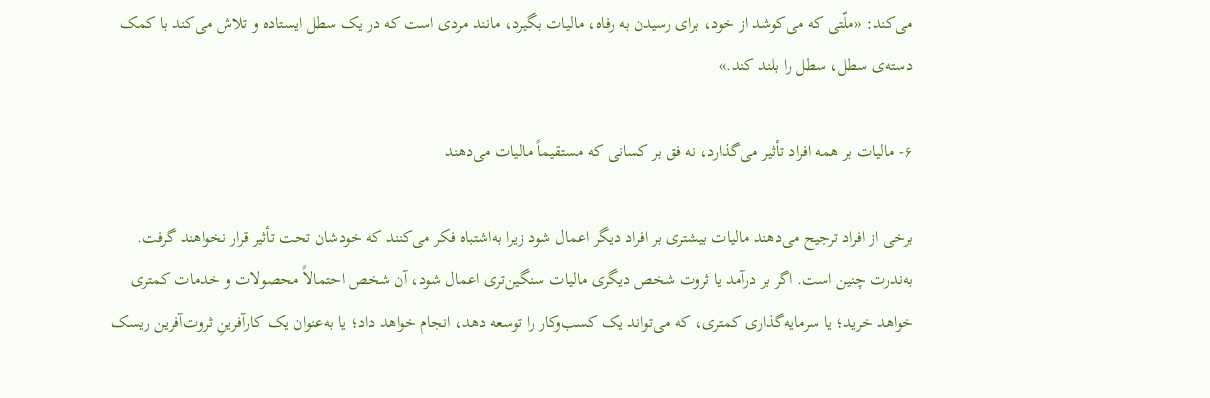می‌کند: «ملّتی که می‌کوشد از خود، برای رسیدن به رفاه، مالیات بگیرد، مانند مردی است که در یک سطل ایستاده و تلاش می‌کند با کمک دسته‌ی سطل، سطل را بلند کند.»

۶- مالیات بر همه افراد تأثیر می‌گذارد، نه فق بر کسانی که مستقیماً مالیات می‌دهند

برخی از افراد ترجیح می‌دهند مالیات بیشتری بر افراد دیگر اعمال شود زیرا به‌اشتباه فکر می‌کنند که خودشان تحت تأثیر قرار نخواهند گرفت. به‌ندرت چنین است. اگر بر درآمد یا ثروت شخص دیگری مالیات سنگین‌تری اعمال شود، آن شخص احتمالاً محصولات و خدمات کمتری خواهد خرید؛ یا سرمایه‌گذاری کمتری، که می‌تواند یک کسب‌وکار را توسعه دهد، انجام خواهد داد؛ یا به‌عنوان یک کارآفرینِ ثروت‌آفرین ریسک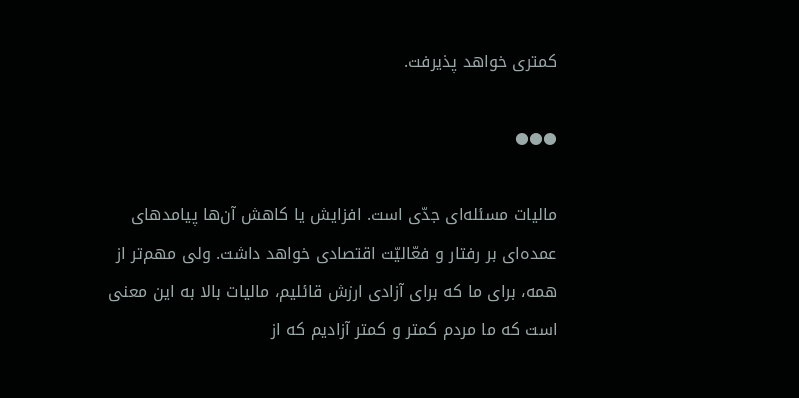کمتری خواهد پذیرفت.

●●●

مالیات مسئله‌ای جدّی است. افزایش یا کاهش آن‌ها پیامدهای عمده‌ای بر رفتار و فعّالیّت اقتصادی خواهد داشت. ولی مهم‌تر از همه، برای ما که برای آزادی ارزش قائلیم، مالیات بالا به این معنی است که ما مردم کمتر و کمتر آزادیم که از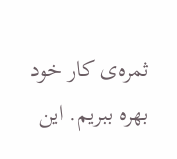ثمره‌ی کار خود بهره ببریم. این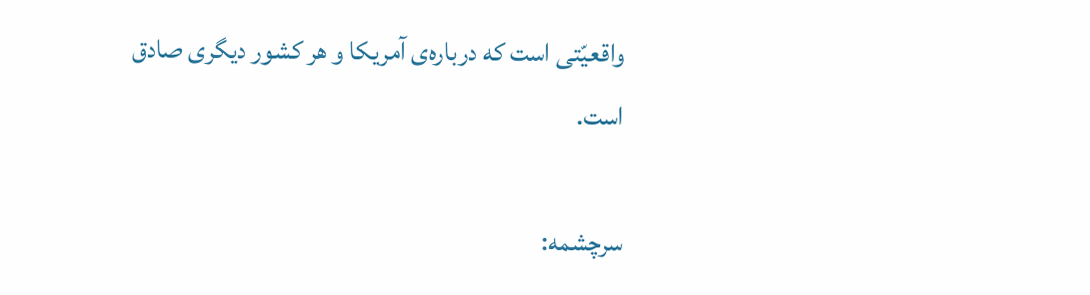واقعیّتی است که درباره‌ی آمریکا و هر کشور دیگری صادق است.

سرچشمه: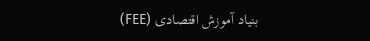بنیاد آموزش اقتصادی (FEE)